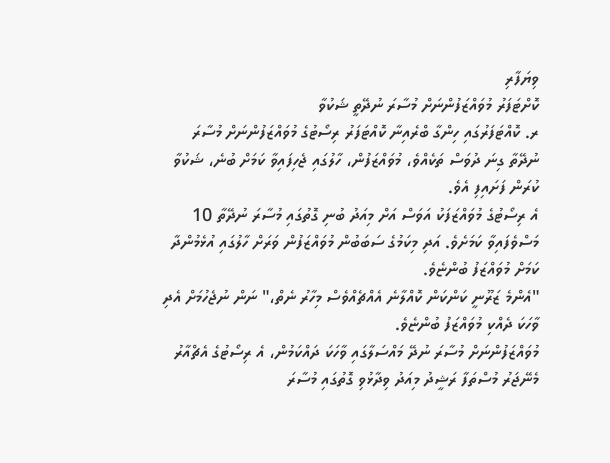ވިޔަފާރި
ކޮށްޓަފަރު މުވައްޒަފުންނަށް މުސާރަ ނުދޭތީ ޝަކުވާ
ރ. ކޮއްޓަފަރުގައި ހިންގާ ބްރެއިނާ ކޮއްޓަފަރު ރިސޯޓުގެ މުވައްޒަފުންނަށް މުސާރަ ނުދޭތާ ގިނަ ދުވަސް ތަކެއްވެ، މުވައްޒަފުން، ހާލުގައި ޖެހިފައިވާ ކަމަށް ބުނެ، ޝަކުވާ ކުރަން ފަށައިފި އެވެ.
އެ ރިސޯޓުގެ މުވައްޒަފަކު އަވަސް އަށް މިއަދު ބުނި ގޮތުގައި މުސާރަ ނުދޭތާ 10 މަސްވެފައިވާ ކަމަށެވެ. އަދި މިކަމުގެ ސަބަބުން މުވައްޒަފުން ވަރަށް ހާލުގައި އުޅެމުންދާ ކަމަށް މުވައްޒަފު ބުންޏެވެ.
"އެންމެ ޒަރޫނީ ކަންކަން ކޮއްލާނެ އެއްޗެއްވެސް މިހާރު ނެތް،" ނަން ނުޖެހުމަށް އެދި ވާހަކަ ދެއްކި މުވައްޒަފު ބުންޏެވެ.
މުވައްޒަފުންނަށް މުސާރަ ނުދޭ މައްސަލާގައި ވާހަކަ ދައްކަމުން، އެ ރިސޯޓުގެ އެޗްއާރު މެނޭޖަރު މުސްތަފާ ރަޝީދު މިއަދު ވިދާޅުވި ގޮތުގައި މުސާރަ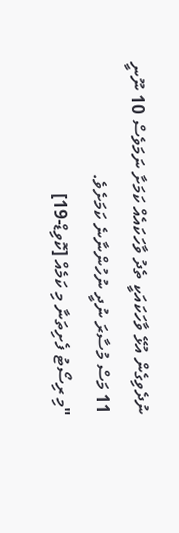ނުދެވިގެން އުޅޭ ވާހަކައަކީ ތެދު ވާހަކައެއް ކަމަށާ ނަމަވެސް 10 ނޫނީ 11 މަސް މުސާރަ ނުދީ ނުހުންނާނެ ކަމަށެވެ.
"މި ރިސޯޓު ފެށިތަނާ މި ކަމެއް [ކޮވިޑް-19]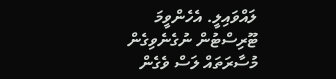ލައްވައިލީ. އެހެންވީމަ ޓޫރިސްޓުން ނުގެނެވިގެން މުސާރަތައް ލަސް ވެގެން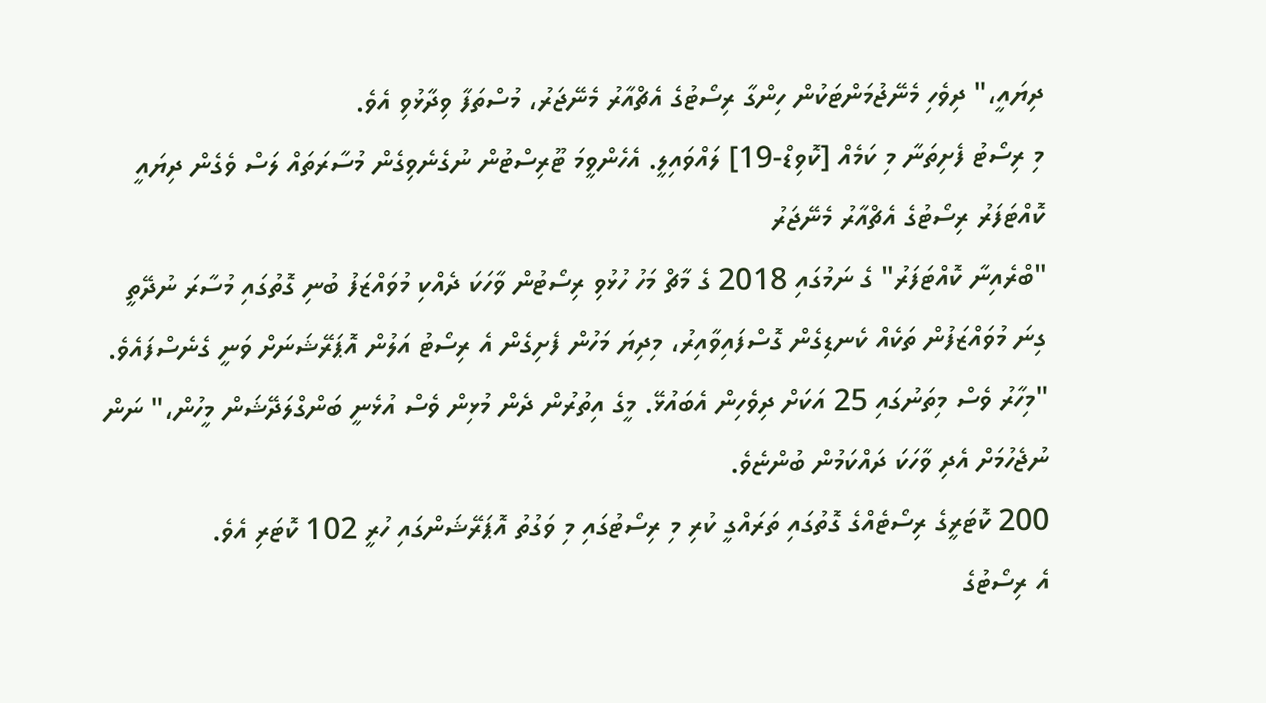ދިޔައީ،" ދިވެހި މެނޭޖުމަންޓަކުން ހިންގާ ރިސޯޓުގެ އެޗްއާރު މެނޭޖަރު، މުސްތަފާ ވިދާޅުވި އެވެ.
މި ރިސޯޓު ފެށިތަނާ މި ކަމެއް [ކޮވިޑް-19] ލައްވައިލީ. އެހެންވީމަ ޓޫރިސްޓުން ނުގެނެވިގެން މުސާރަތައް ލަސް ވެގެން ދިޔައީ
ކޮއްޓަފަރު ރިސޯޓުގެ އެޗްއާރު މެނޭޖަރު
"ބްރެއިނާ ކޮއްޓަފަރު" ގެ ނަމުގައި 2018 ގެ މާޗް މަހު ހުޅުވި ރިސޯޓުން ވާހަކަ ދެއްކި މުވައްޒަފު ބުނި ގޮތުގައި މުސާރަ ނުދޭތީ ގިނަ މުވައްޒަފުން ތަކެއް ކެނޑިގެން ގޮސްފައިވާއިރު، މިދިޔަ މަހުން ފެށިގެން އެ ރިސޯޓު އަލުން އޮޕަރޭޝަނަށް ވަނީ ގެނެސްފައެވެ.
"މިހާރު ވެސް މިތަނުގައި 25 އަކަށް ދިވެހިން އެބައުޅޭ. މީގެ އިތުރުން ދެން މުޅިން ވެސް އުޅެނީ ބަންގްލަދޭޝަން މީހުން،" ނަން ނުޖެހުމަށް އެދި ވާހަކަ ދައްކަމުން ބުންޏެވެ.
200 ކޮޓަރީގެ ރިސޯޓެއްގެ ގޮތުގައި ތަރައްގީ ކުރި މި ރިސޯޓުގައި މި ވަގުތު އޮޕަރޭޝަންގައި ހުރީ 102 ކޮޓަރި އެވެ.
އެ ރިސޯޓުގެ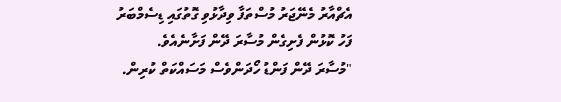އެޗްއާރު މެނޭޖަރު މުސްތަފާ ވިދާޅުވި ގޮތުގައި ޑިސެމްބަރު ފަހު ކޮޅުން ފެށިގެން މުސާރަ ދޭން ފަށާނެއެވެ.
"މުސާރަ ދޭން ފަންޑު ހޯދަންވެސް މަސައްކަތް ކުރިން.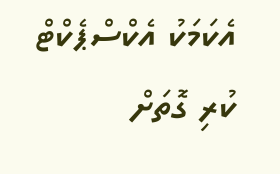އެކަމަކު އެކްސްޕެކްޓް ކުރި ގޮތަށް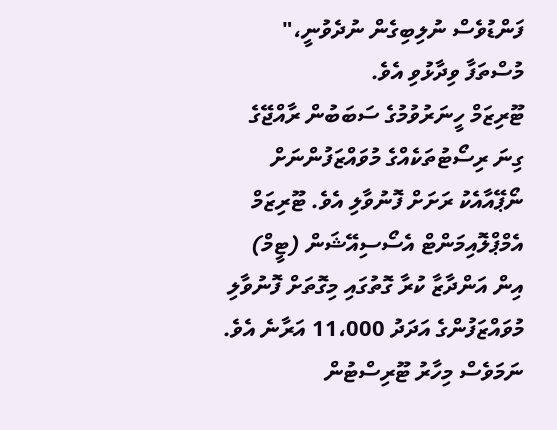ފަންޑުވެސް ނުލިބިގެން ނުދެވުނީ،" މުސްތަފާ ވިދާޅުވި އެވެ.
ޓޫރިޒަމް ހީނަރުވުމުގެ ސަބަބުން ރާއްޖޭގެ ގިނަ ރިސޯޓުތަކެއްގެ މުވައްޒަފުންނަށް ނޯޕޭއާއެކު ރަށަށް ފޮނުވާލި އެވެ. ޓޫރިޒަމް އެމްޕްލޮއިމަންޓް އެސޯސިއޭޝަން (ޓީމް) އިން އަންދާޒާ ކުރާ ގޮތުގައި މިގޮތަށް ފޮނުވާލި މުވައްޒަފުންގެ އަދަދު 11،000 އަރާނެ އެވެ. ނަމަވެސް މިހާރު ޓޫރިސްޓުން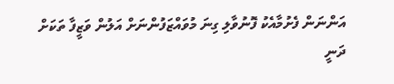އަންނަން ފެށުމާއެކު ފޮނުވާލި ގިނަ މުވައްޒަފުންނަށް އަލުން ވަޒީފާ ތަކަށް ދަނީ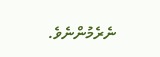ނެރެމުންނެވެ.